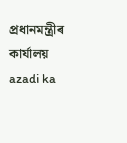প্ৰধানমন্ত্ৰীৰ কাৰ্যালয়
azadi ka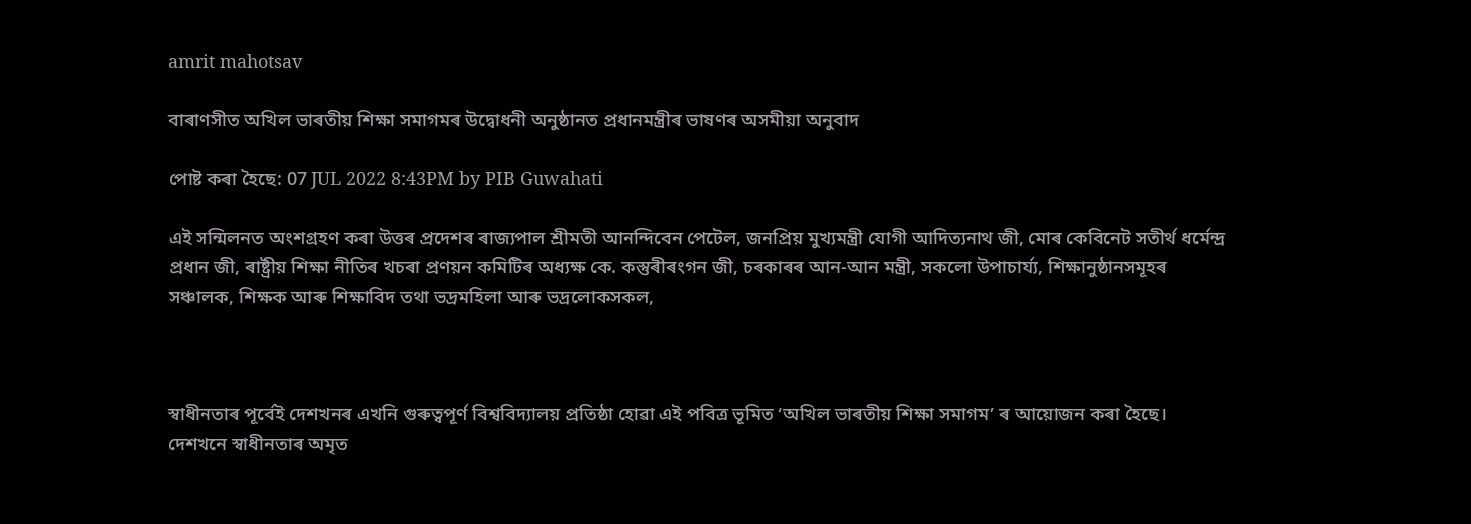amrit mahotsav

বাৰাণসীত অখিল ভাৰতীয় শিক্ষা সমাগমৰ উদ্বোধনী অনুষ্ঠানত প্ৰধানমন্ত্ৰীৰ ভাষণৰ অসমীয়া অনুবাদ

পোষ্ট কৰা হৈছে: 07 JUL 2022 8:43PM by PIB Guwahati

এই সন্মিলনত অংশগ্ৰহণ কৰা উত্তৰ প্ৰদেশৰ ৰাজ্যপাল শ্ৰীমতী আনন্দিবেন পেটেল, জনপ্ৰিয় মুখ্যমন্ত্ৰী যোগী আদিত্যনাথ জী, মোৰ কেবিনেট সতীৰ্থ ধৰ্মেন্দ্ৰ প্ৰধান জী, ৰাষ্ট্ৰীয় শিক্ষা নীতিৰ খচৰা প্ৰণয়ন কমিটিৰ অধ্যক্ষ কে. কস্তুৰীৰংগন জী, চৰকাৰৰ আন-আন মন্ত্ৰী, সকলো উপাচাৰ্য্য, শিক্ষানুষ্ঠানসমূহৰ সঞ্চালক, শিক্ষক আৰু শিক্ষাবিদ তথা ভদ্ৰমহিলা আৰু ভদ্ৰলোকসকল,



স্বাধীনতাৰ পূৰ্বেই দেশখনৰ এখনি গুৰুত্বপূৰ্ণ বিশ্ববিদ্যালয় প্ৰতিষ্ঠা হোৱা এই পবিত্ৰ ভূমিত ‘অখিল ভাৰতীয় শিক্ষা সমাগম’ ৰ আয়োজন কৰা হৈছে। দেশখনে স্বাধীনতাৰ অমৃত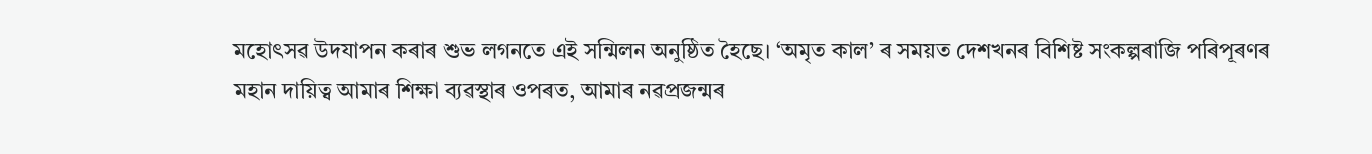মহোৎসৱ উদযাপন কৰাৰ শুভ লগনতে এই সন্মিলন অনুষ্ঠিত হৈছে। ‘অমৃত কাল’ ৰ সময়ত দেশখনৰ বিশিষ্ট সংকল্পৰাজি পৰিপূৰণৰ মহান দায়িত্ব আমাৰ শিক্ষা ব্যৱস্থাৰ ওপৰত, আমাৰ নৱপ্ৰজন্মৰ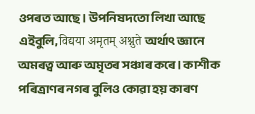ওপৰত আছে। উপনিষদতো লিখা আছে এইবুলি, विद्यया अमृतम् अश्नुते অৰ্থাৎ জ্ঞানে অমৰত্ব আৰু অমৃতৰ সঞ্চাৰ কৰে। কাশীক পৰিত্ৰাণৰ নগৰ বুলিও কোৱা হয় কাৰণ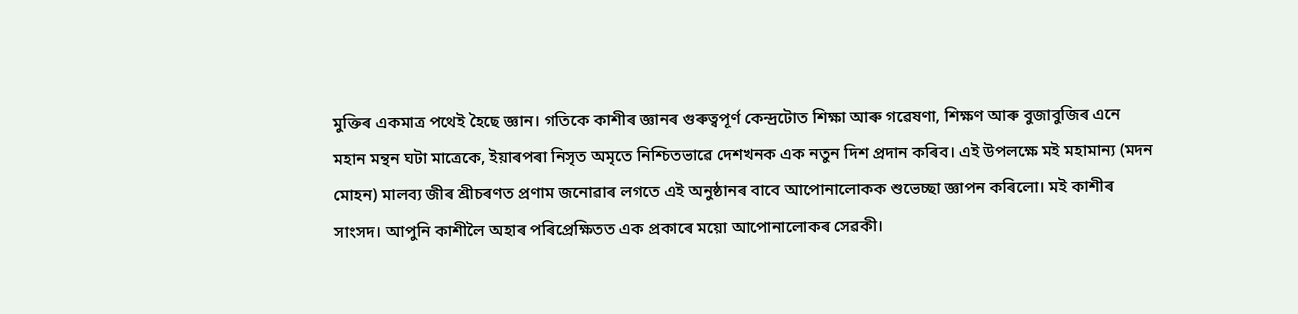মুক্তিৰ একমাত্ৰ পথেই হৈছে জ্ঞান। গতিকে কাশীৰ জ্ঞানৰ গুৰুত্বপূৰ্ণ কেন্দ্ৰটোত শিক্ষা আৰু গৱেষণা, শিক্ষণ আৰু বুজাবুজিৰ এনে মহান মন্থন ঘটা মাত্ৰেকে, ইয়াৰপৰা নিসৃত অমৃতে নিশ্চিতভাৱে দেশখনক এক নতুন দিশ প্ৰদান কৰিব। এই উপলক্ষে মই মহামান্য (মদন মোহন) মালব্য জীৰ শ্ৰীচৰণত প্ৰণাম জনোৱাৰ লগতে এই অনুষ্ঠানৰ বাবে আপোনালোকক শুভেচ্ছা জ্ঞাপন কৰিলো। মই কাশীৰ সাংসদ। আপুনি কাশীলৈ অহাৰ পৰিপ্ৰেক্ষিতত এক প্ৰকাৰে ময়ো আপোনালোকৰ সেৱকী।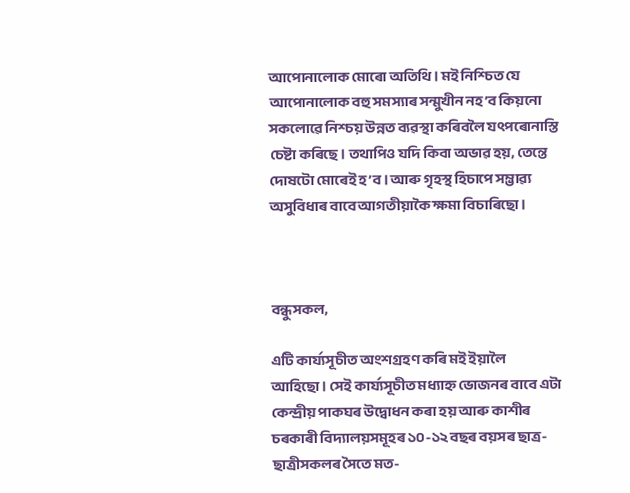আপোনালোক মোৰো অতিথি। মই নিশ্চিত যে আপোনালোক বহু সমস্যাৰ সন্মুখীন নহ’ব কিয়নো সকলোৱে নিশ্চয় উন্নত ব্যৱস্থা কৰিবলৈ যৎপৰোনাস্তি চেষ্টা কৰিছে। তথাপিও যদি কিবা অভাৱ হয়, তেন্তে দোষটো মোৰেই হ’ব। আৰু গৃহস্থ হিচাপে সম্ভাৱ্য অসুবিধাৰ বাবে আগতীয়াকৈ ক্ষমা বিচাৰিছো।



বন্ধুসকল,

এটি কাৰ্য্যসূচীত অংশগ্ৰহণ কৰি মই ইয়ালৈ আহিছো। সেই কাৰ্য্যসূচীত মধ্যাহ্ন ভোজনৰ বাবে এটা কেন্দ্ৰীয় পাকঘৰ উদ্বোধন কৰা হয় আৰু কাশীৰ চৰকাৰী বিদ্যালয়সমূহৰ ১০-১২ বছৰ বয়সৰ ছাত্ৰ-ছাত্ৰীসকলৰ সৈতে মত-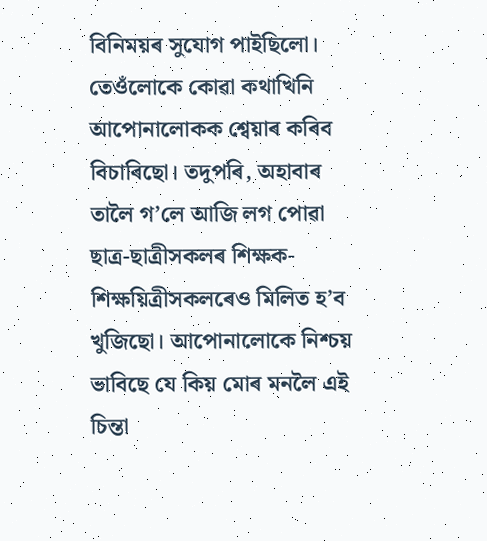বিনিময়ৰ সুযোগ পাইছিলো। তেওঁলোকে কোৱা কথাখিনি আপোনালোকক শ্বেয়াৰ কৰিব বিচাৰিছো। তদুপৰি, অহাবাৰ তালৈ গ’লে আজি লগ পোৱা ছাত্র-ছাত্রীসকলৰ শিক্ষক-শিক্ষয়িত্ৰীসকলৰেও মিলিত হ’ব খুজিছো। আপোনালোকে নিশ্চয় ভাবিছে যে কিয় মোৰ মনলৈ এই চিন্তা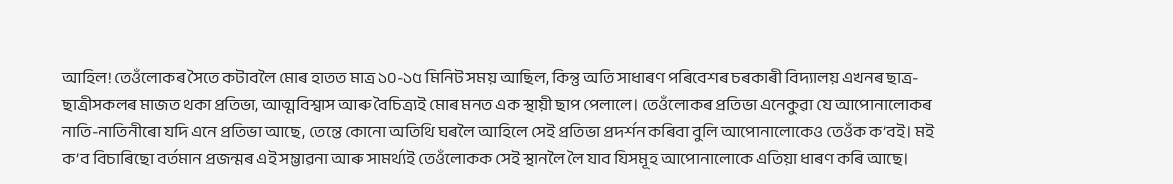আহিল! তেওঁলোকৰ সৈতে কটাবলৈ মোৰ হাতত মাত্ৰ ১০-১৫ মিনিট সময় আছিল, কিন্তু অতি সাধাৰণ পৰিবেশৰ চৰকাৰী বিদ্যালয় এখনৰ ছাত্ৰ-ছাত্ৰীসকলৰ মাজত থকা প্ৰতিভা, আত্মবিশ্বাস আৰু বৈচিত্ৰ্যই মোৰ মনত এক স্থায়ী ছাপ পেলালে। তেওঁলোকৰ প্ৰতিভা এনেকুৱা যে আপোনালোকৰ নাতি-নাতিনীৰো যদি এনে প্ৰতিভা আছে, তেন্তে কোনো অতিথি ঘৰলৈ আহিলে সেই প্ৰতিভা প্ৰদৰ্শন কৰিবা বুলি আপোনালোকেও তেওঁক ক’বই। মই ক’ব বিচাৰিছো বৰ্তমান প্ৰজন্মৰ এই সম্ভাৱনা আৰু সামৰ্থ্যই তেওঁলোকক সেই স্থানলৈ লৈ যাব যিসমূহ আপোনালোকে এতিয়া ধাৰণ কৰি আছে।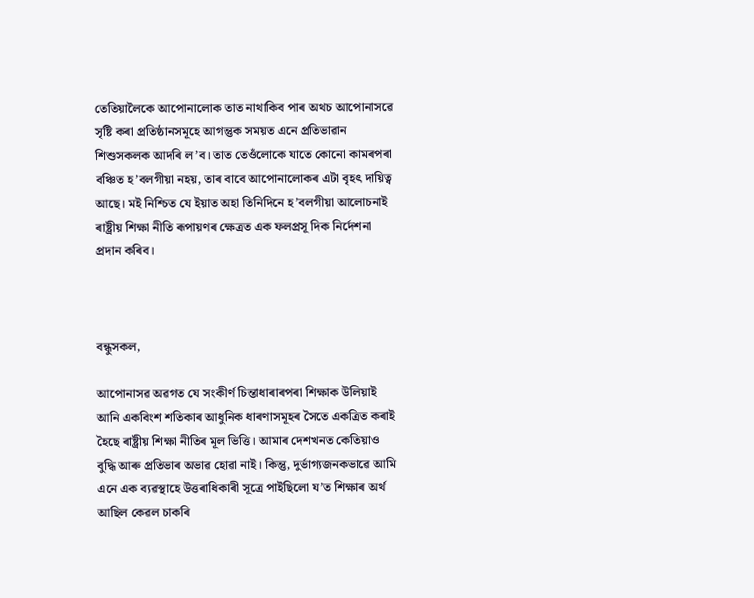তেতিয়ালৈকে আপোনালোক তাত নাথাকিব পাৰ অথচ আপোনাসৱে সৃষ্টি কৰা প্ৰতিষ্ঠানসমূহে আগন্তুক সময়ত এনে প্ৰতিভাৱান শিশুসকলক আদৰি ল’ব। তাত তেওঁলোকে যাতে কোনো কামৰপৰা বঞ্চিত হ’বলগীয়া নহয়, তাৰ বাবে আপোনালোকৰ এটা বৃহৎ দায়িত্ব আছে। মই নিশ্চিত যে ইয়াত অহা তিনিদিনে হ’বলগীয়া আলোচনাই ৰাষ্ট্ৰীয় শিক্ষা নীতি ৰূপায়ণৰ ক্ষেত্ৰত এক ফলপ্ৰসূ দিক নিৰ্দেশনা প্ৰদান কৰিব।



বন্ধুসকল,

আপোনাসৱ অৱগত যে সংকীৰ্ণ চিন্তাধাৰাৰপৰা শিক্ষাক উলিয়াই আনি একবিংশ শতিকাৰ আধুনিক ধাৰণাসমূহৰ সৈতে একত্ৰিত কৰাই হৈছে ৰাষ্ট্ৰীয় শিক্ষা নীতিৰ মূল ভিত্তি। আমাৰ দেশখনত কেতিয়াও বুদ্ধি আৰু প্ৰতিভাৰ অভাৱ হোৱা নাই। কিন্তু, দুৰ্ভাগ্যজনকভাৱে আমি এনে এক ব্যৱস্থাহে উত্তৰাধিকাৰী সূত্ৰে পাইছিলো য’ত শিক্ষাৰ অৰ্থ আছিল কেৱল চাকৰি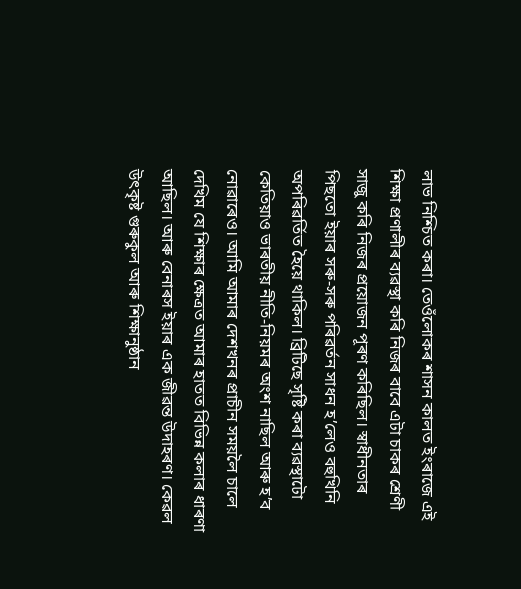লাভ নিশ্চিত কৰা। তেওঁলোকৰ শাসন কালত ইংৰাজে এই শিক্ষা প্ৰণালীৰ ব্যৱস্থা কৰি নিজৰ বাবে এটা চাকৰ শ্ৰেণী সাজু কৰি নিজৰ প্ৰয়োজন পূৰণ কৰিছিল। স্বাধীনতাৰ পিছতো ইয়াৰ সৰু-সৰু পৰিৱৰ্তন সাধন হ’লেও বহুখিনি অপৰিৱৰ্তিত হৈয়ে থাকিল। ব্ৰিটিছে সৃষ্টি কৰা ব্যৱস্থাটো কেতিয়াও ভাৰতীয় নীতি-নিয়মৰ অংশ নাছিল আৰু হ’ব নোৱাৰেও। আমি আমাৰ দেশখনৰ প্ৰাচীন সময়লৈ চালে দেখিম যে শিক্ষাৰ ক্ষেত্ৰত আমাৰ হাতত বিভিন্ন কলাৰ ধাৰণা আছিল। আৰু বেনাৰস ইয়াৰ এক জীৱন্ত উদাহৰণ। কেৱল উৎকৃষ্ট গুৰুকুল আৰু শিক্ষানুষ্ঠান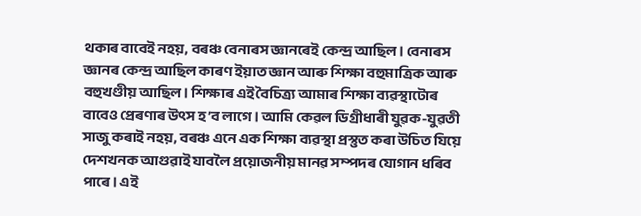থকাৰ বাবেই নহয়, বৰঞ্চ বেনাৰস জ্ঞানৰেই কেন্দ্ৰ আছিল। বেনাৰস জ্ঞানৰ কেন্দ্ৰ আছিল কাৰণ ইয়াত জ্ঞান আৰু শিক্ষা বহুমাত্ৰিক আৰু বহুখণ্ডীয় আছিল। শিক্ষাৰ এই বৈচিত্ৰ্য আমাৰ শিক্ষা ব্যৱস্থাটোৰ বাবেও প্ৰেৰণাৰ উৎস হ’ব লাগে। আমি কেৱল ডিগ্ৰীধাৰী যুৱক-যুৱতী সাজু কৰাই নহয়, বৰঞ্চ এনে এক শিক্ষা ব্যৱস্থা প্ৰস্তুত কৰা উচিত যিয়ে দেশখনক আগুৱাই যাবলৈ প্ৰয়োজনীয় মানৱ সম্পদৰ যোগান ধৰিব পাৰে। এই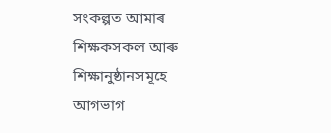সংকল্পত আমাৰ শিক্ষকসকল আৰু শিক্ষানুষ্ঠানসমূহে আগভাগ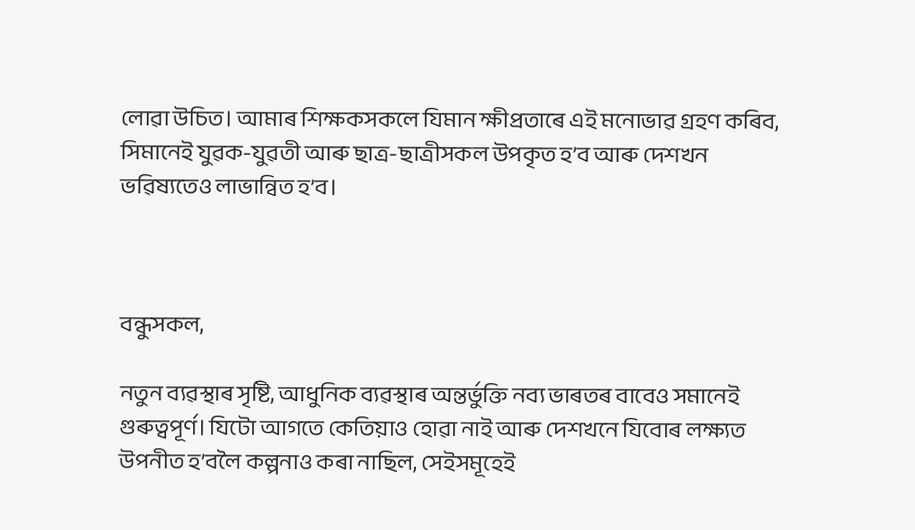লোৱা উচিত। আমাৰ শিক্ষকসকলে যিমান ক্ষীপ্ৰতাৰে এই মনোভাৱ গ্ৰহণ কৰিব, সিমানেই যুৱক-যুৱতী আৰু ছাত্ৰ-ছাত্ৰীসকল উপকৃত হ’ব আৰু দেশখন ভৱিষ্যতেও লাভান্বিত হ’ব।



বন্ধুসকল,

নতুন ব্যৱস্থাৰ সৃষ্টি, আধুনিক ব্যৱস্থাৰ অন্তৰ্ভুক্তি নব্য ভাৰতৰ বাবেও সমানেই গুৰুত্বপূৰ্ণ। যিটো আগতে কেতিয়াও হোৱা নাই আৰু দেশখনে যিবোৰ লক্ষ্যত উপনীত হ’বলৈ কল্পনাও কৰা নাছিল, সেইসমূহেই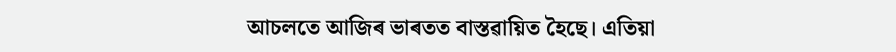আচলতে আজিৰ ভাৰতত বাস্তৱায়িত হৈছে। এতিয়া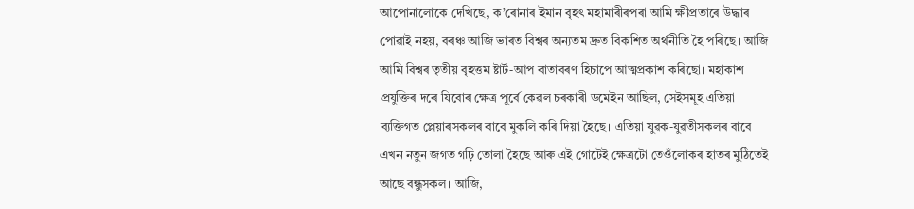আপোনালোকে দেখিছে, ক’ৰোনাৰ ইমান বৃহৎ মহামাৰীৰপৰা আমি ক্ষীপ্ৰতাৰে উদ্ধাৰ পোৱাই নহয়, বৰঞ্চ আজি ভাৰত বিশ্বৰ অন্যতম দ্ৰুত বিকশিত অৰ্থনীতি হৈ পৰিছে। আজি আমি বিশ্বৰ তৃতীয় বৃহত্তম ষ্টাৰ্ট-আপ বাতাবৰণ হিচাপে আত্মপ্ৰকাশ কৰিছো। মহাকাশ প্ৰযুক্তিৰ দৰে যিবোৰ ক্ষেত্ৰ পূৰ্বে কেৱল চৰকাৰী ডমেইন আছিল, সেইসমূহ এতিয়া ব্যক্তিগত প্লেয়াৰসকলৰ বাবে মুকলি কৰি দিয়া হৈছে। এতিয়া যুৱক-যুৱতীসকলৰ বাবে এখন নতুন জগত গঢ়ি তোলা হৈছে আৰু এই গোটেই ক্ষেত্ৰটো তেওঁলোকৰ হাতৰ মুঠিতেই আছে বন্ধুসকল। আজি,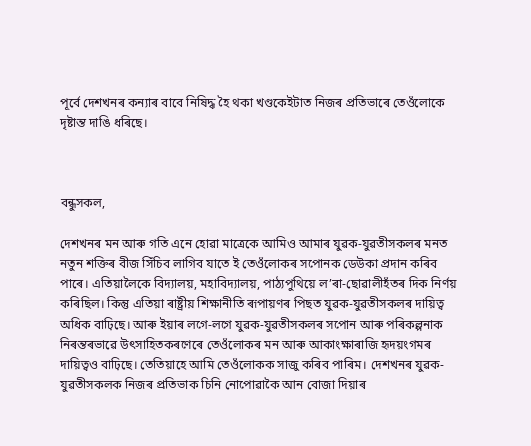পূর্বে দেশখনৰ কন্যাৰ বাবে নিষিদ্ধ হৈ থকা খণ্ডকেইটাত নিজৰ প্রতিভাৰে তেওঁলোকে দৃষ্টান্ত দাঙি ধৰিছে।



বন্ধুসকল,

দেশখনৰ মন আৰু গতি এনে হোৱা মাত্ৰেকে আমিও আমাৰ যুৱক-যুৱতীসকলৰ মনত নতুন শক্তিৰ বীজ সিঁচিব লাগিব যাতে ই তেওঁলোকৰ সপোনক ডেউকা প্ৰদান কৰিব পাৰে। এতিয়ালৈকে বিদ্যালয়, মহাবিদ্যালয়, পাঠ্যপুথিয়ে ল’ৰা-ছোৱালীহঁতৰ দিক নিৰ্ণয় কৰিছিল। কিন্তু এতিয়া ৰাষ্ট্ৰীয় শিক্ষানীতি ৰূপায়ণৰ পিছত যুৱক-যুৱতীসকলৰ দায়িত্ব অধিক বাঢ়িছে। আৰু ইয়াৰ লগে-লগে যুৱক-যুৱতীসকলৰ সপোন আৰু পৰিকল্পনাক নিৰন্তৰভাৱে উৎসাহিতকৰণেৰে তেওঁলোকৰ মন আৰু আকাংক্ষাৰাজি হৃদয়ংগমৰ দায়িত্বও বাঢ়িছে। তেতিয়াহে আমি তেওঁলোকক সাজু কৰিব পাৰিম। দেশখনৰ যুৱক-যুৱতীসকলক নিজৰ প্ৰতিভাক চিনি নোপোৱাকৈ আন বোজা দিয়াৰ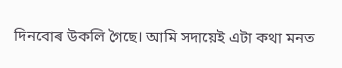দিনবোৰ উকলি গৈছে। আমি সদায়েই এটা কথা মনত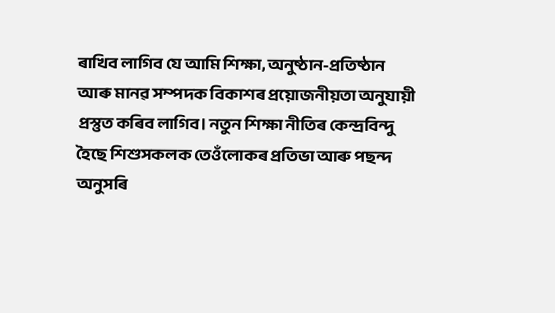ৰাখিব লাগিব যে আমি শিক্ষা, অনুষ্ঠান-প্ৰতিষ্ঠান আৰু মানৱ সম্পদক বিকাশৰ প্ৰয়োজনীয়তা অনুযায়ী প্ৰস্তুত কৰিব লাগিব। নতুন শিক্ষা নীতিৰ কেন্দ্ৰবিন্দু হৈছে শিশুসকলক তেওঁলোকৰ প্ৰতিভা আৰু পছন্দ অনুসৰি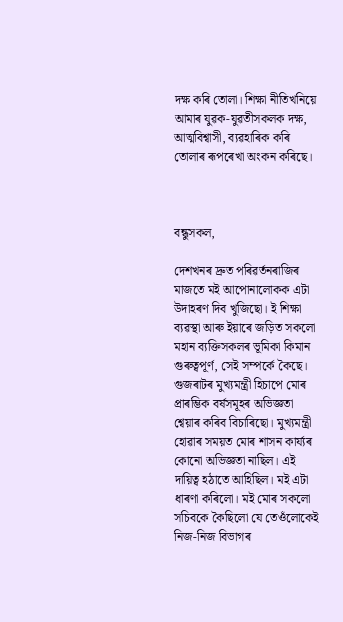দক্ষ কৰি তোলা। শিক্ষা নীতিখনিয়ে আমাৰ যুৱক-যুৱতীসকলক দক্ষ, আত্মবিশ্বাসী, ব্যৱহাৰিক কৰি তোলাৰ ৰূপৰেখা অংকন কৰিছে।



বন্ধুসকল,

দেশখনৰ দ্ৰুত পৰিৱৰ্তনৰাজিৰ মাজতে মই আপোনালোকক এটা উদাহৰণ দিব খুজিছো। ই শিক্ষা ব্যৱস্থা আৰু ইয়াৰে জড়িত সকলো মহান ব্যক্তিসকলৰ ভূমিকা কিমান গুৰুত্বপূৰ্ণ, সেই সম্পৰ্কে কৈছে। গুজৰাটৰ মুখ্যমন্ত্ৰী হিচাপে মোৰ প্ৰাৰম্ভিক বৰ্ষসমূহৰ অভিজ্ঞতা শ্বেয়াৰ কৰিব বিচাৰিছো। মুখ্যমন্ত্ৰী হোৱাৰ সময়ত মোৰ শাসন কাৰ্য্যৰ কোনো অভিজ্ঞতা নাছিল। এই দায়িত্ব হঠাতে আহিছিল। মই এটা ধাৰণা কৰিলো। মই মোৰ সকলো সচিবকে কৈছিলো যে তেওঁলোকেই নিজ-নিজ বিভাগৰ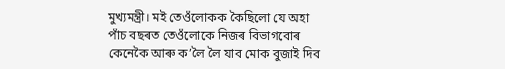মুখ্যমন্ত্ৰী। মই তেওঁলোকক কৈছিলো যে অহা পাঁচ বছৰত তেওঁলোকে নিজৰ বিভাগবোৰ কেনেকৈ আৰু ক’লৈ লৈ যাব মোক বুজাই দিব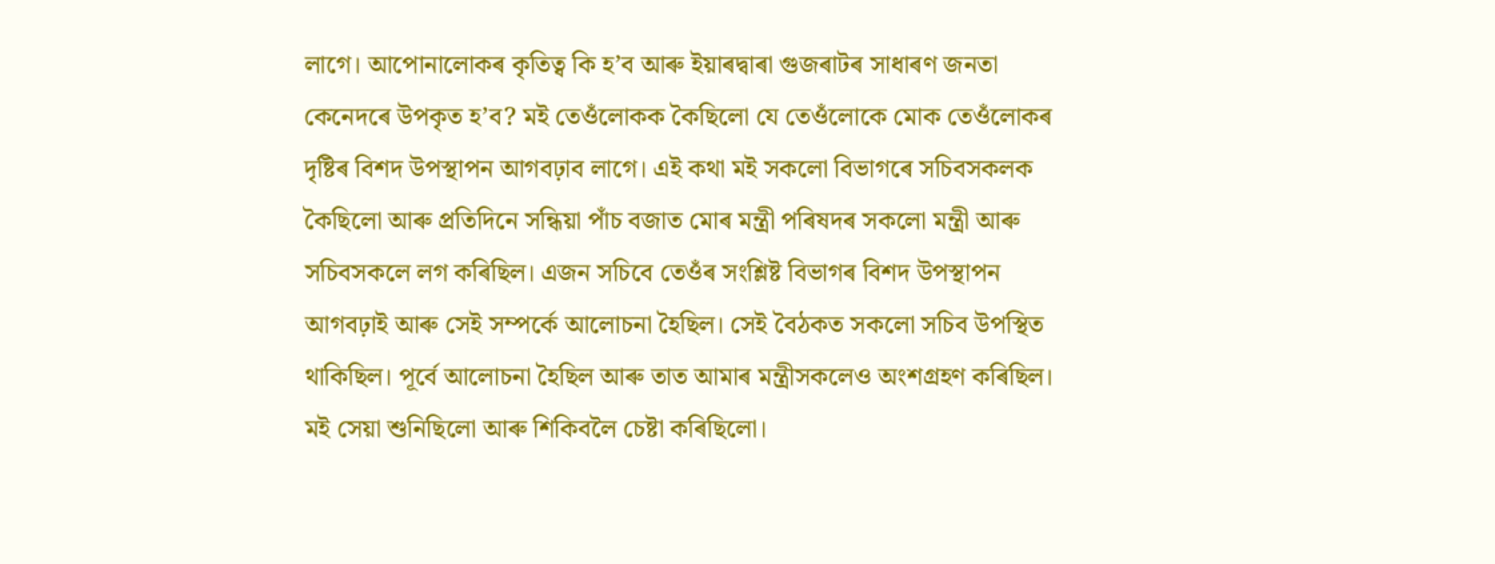লাগে। আপোনালোকৰ কৃতিত্ব কি হ’ব আৰু ইয়াৰদ্বাৰা গুজৰাটৰ সাধাৰণ জনতা কেনেদৰে উপকৃত হ’ব? মই তেওঁলোকক কৈছিলো যে তেওঁলোকে মোক তেওঁলোকৰ দৃষ্টিৰ বিশদ উপস্থাপন আগবঢ়াব লাগে। এই কথা মই সকলো বিভাগৰে সচিবসকলক কৈছিলো আৰু প্ৰতিদিনে সন্ধিয়া পাঁচ বজাত মোৰ মন্ত্ৰী পৰিষদৰ সকলো মন্ত্ৰী আৰু সচিবসকলে লগ কৰিছিল। এজন সচিবে তেওঁৰ সংশ্লিষ্ট বিভাগৰ বিশদ উপস্থাপন আগবঢ়াই আৰু সেই সম্পৰ্কে আলোচনা হৈছিল। সেই বৈঠকত সকলো সচিব উপস্থিত থাকিছিল। পূৰ্বে আলোচনা হৈছিল আৰু তাত আমাৰ মন্ত্ৰীসকলেও অংশগ্ৰহণ কৰিছিল। মই সেয়া শুনিছিলো আৰু শিকিবলৈ চেষ্টা কৰিছিলো।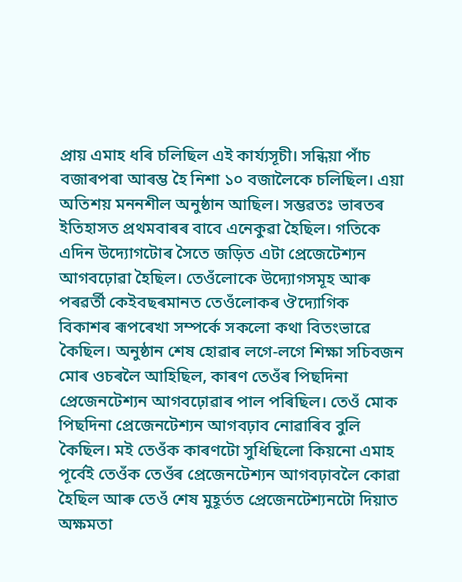প্ৰায় এমাহ ধৰি চলিছিল এই কাৰ্য্যসূচী। সন্ধিয়া পাঁচ বজাৰপৰা আৰম্ভ হৈ নিশা ১০ বজালৈকে চলিছিল। এয়া অতিশয় মননশীল অনুষ্ঠান আছিল। সম্ভৱতঃ ভাৰতৰ ইতিহাসত প্ৰথমবাৰৰ বাবে এনেকুৱা হৈছিল। গতিকে এদিন উদ্যোগটোৰ সৈতে জড়িত এটা প্ৰেজেটেশ্যন আগবঢ়োৱা হৈছিল। তেওঁলোকে উদ্যোগসমূহ আৰু পৰৱৰ্তী কেইবছৰমানত তেওঁলোকৰ ঔদ্যোগিক বিকাশৰ ৰূপৰেখা সম্পৰ্কে সকলো কথা বিতংভাৱে কৈছিল। অনুষ্ঠান শেষ হোৱাৰ লগে-লগে শিক্ষা সচিবজন মোৰ ওচৰলৈ আহিছিল, কাৰণ তেওঁৰ পিছদিনা প্ৰেজেনটেশ্যন আগবঢ়োৱাৰ পাল পৰিছিল। তেওঁ মোক পিছদিনা প্ৰেজেনটেশ্যন আগবঢ়াব নোৱাৰিব বুলি কৈছিল। মই তেওঁক কাৰণটো সুধিছিলো কিয়নো এমাহ পূৰ্বেই তেওঁক তেওঁৰ প্ৰেজেনটেশ্যন আগবঢ়াবলৈ কোৱা হৈছিল আৰু তেওঁ শেষ মুহূৰ্তত প্ৰেজেনটেশ্যনটো দিয়াত অক্ষমতা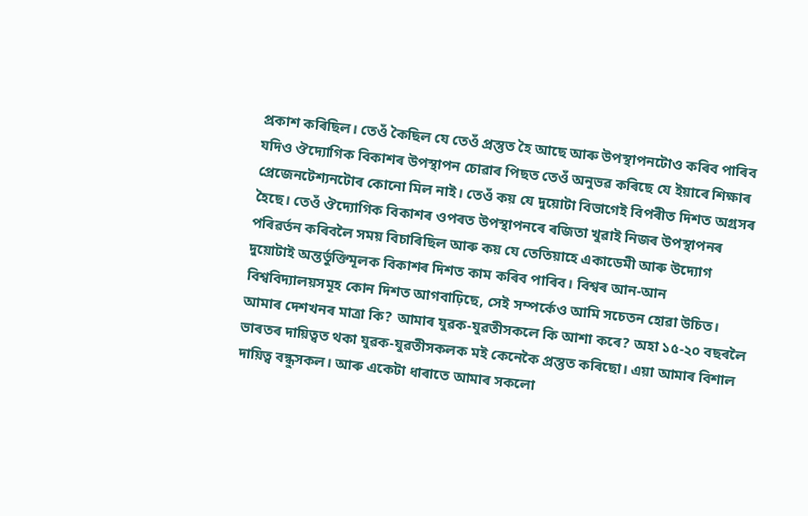প্ৰকাশ কৰিছিল। তেওঁ কৈছিল যে তেওঁ প্ৰস্তুত হৈ আছে আৰু উপস্থাপনটোও কৰিব পাৰিব যদিও ঔদ্যোগিক বিকাশৰ উপস্থাপন চোৱাৰ পিছত তেওঁ অনুভৱ কৰিছে যে ইয়াৰে শিক্ষাৰ প্ৰেজেনটেশ্যনটোৰ কোনো মিল নাই। তেওঁ কয় যে দুয়োটা বিভাগেই বিপৰীত দিশত অগ্ৰসৰ হৈছে। তেওঁ ঔদ্যোগিক বিকাশৰ ওপৰত উপস্থাপনৰে ৰজিতা খুৱাই নিজৰ উপস্থাপনৰ পৰিৱৰ্তন কৰিবলৈ সময় বিচাৰিছিল আৰু কয় যে তেতিয়াহে একাডেমী আৰু উদ্যোগ দুয়োটাই অন্তৰ্ভুক্তিমূলক বিকাশৰ দিশত কাম কৰিব পাৰিব। বিশ্বৰ আন-আন বিশ্ববিদ্যালয়সমূহ কোন দিশত আগবাঢ়িছে, সেই সম্পৰ্কেও আমি সচেতন হোৱা উচিত। আমাৰ দেশখনৰ মাত্ৰা কি? আমাৰ যুৱক-যুৱতীসকলে কি আশা কৰে? অহা ১৫-২০ বছৰলৈ ভাৰতৰ দায়িত্বত থকা যুৱক-যুৱতীসকলক মই কেনেকৈ প্ৰস্তুত কৰিছো। এয়া আমাৰ বিশাল দায়িত্ব বন্ধুসকল। আৰু একেটা ধাৰাতে আমাৰ সকলো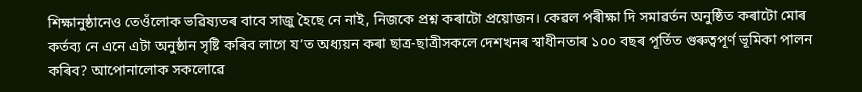শিক্ষানুষ্ঠানেও তেওঁলোক ভৱিষ্যতৰ বাবে সাজু হৈছে নে নাই, নিজকে প্ৰশ্ন কৰাটো প্ৰয়োজন। কেৱল পৰীক্ষা দি সমাৱৰ্তন অনুষ্ঠিত কৰাটো মোৰ কৰ্তব্য নে এনে এটা অনুষ্ঠান সৃষ্টি কৰিব লাগে য’ত অধ্যয়ন কৰা ছাত্ৰ-ছাত্ৰীসকলে দেশখনৰ স্বাধীনতাৰ ১০০ বছৰ পূৰ্তিত গুৰুত্বপূৰ্ণ ভূমিকা পালন কৰিব? আপোনালোক সকলোৱে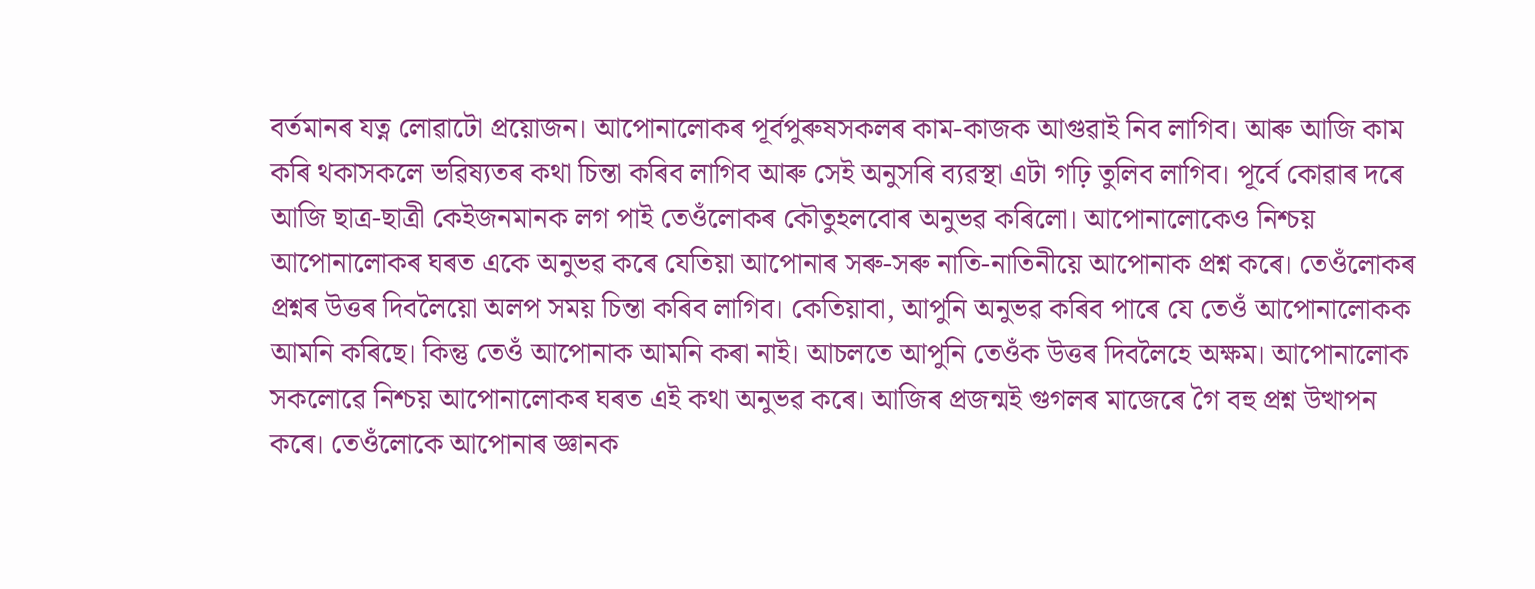বৰ্তমানৰ যত্ন লোৱাটো প্ৰয়োজন। আপোনালোকৰ পূৰ্বপুৰুষসকলৰ কাম-কাজক আগুৱাই নিব লাগিব। আৰু আজি কাম কৰি থকাসকলে ভৱিষ্যতৰ কথা চিন্তা কৰিব লাগিব আৰু সেই অনুসৰি ব্যৱস্থা এটা গঢ়ি তুলিব লাগিব। পূৰ্বে কোৱাৰ দৰে আজি ছাত্ৰ-ছাত্ৰী কেইজনমানক লগ পাই তেওঁলোকৰ কৌতুহলবোৰ অনুভৱ কৰিলো। আপোনালোকেও নিশ্চয় আপোনালোকৰ ঘৰত একে অনুভৱ কৰে যেতিয়া আপোনাৰ সৰু-সৰু নাতি-নাতিনীয়ে আপোনাক প্ৰশ্ন কৰে। তেওঁলোকৰ প্ৰশ্নৰ উত্তৰ দিবলৈয়ো অলপ সময় চিন্তা কৰিব লাগিব। কেতিয়াবা, আপুনি অনুভৱ কৰিব পাৰে যে তেওঁ আপোনালোকক আমনি কৰিছে। কিন্তু তেওঁ আপোনাক আমনি কৰা নাই। আচলতে আপুনি তেওঁক উত্তৰ দিবলৈহে অক্ষম। আপোনালোক সকলোৱে নিশ্চয় আপোনালোকৰ ঘৰত এই কথা অনুভৱ কৰে। আজিৰ প্ৰজন্মই গুগলৰ মাজেৰে গৈ বহু প্ৰশ্ন উত্থাপন কৰে। তেওঁলোকে আপোনাৰ জ্ঞানক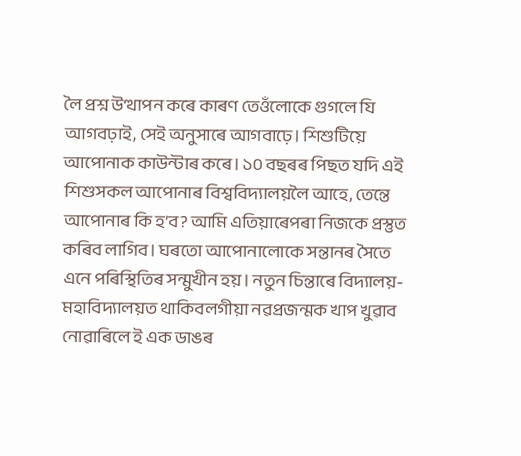লৈ প্ৰশ্ন উত্থাপন কৰে কাৰণ তেওঁলোকে গুগলে যি আগবঢ়াই, সেই অনুসাৰে আগবাঢ়ে। শিশুটিয়ে আপোনাক কাউন্টাৰ কৰে। ১০ বছৰৰ পিছত যদি এই শিশুসকল আপোনাৰ বিশ্ববিদ্যালয়লৈ আহে, তেন্তে আপোনাৰ কি হ’ব? আমি এতিয়াৰেপৰা নিজকে প্ৰস্তুত কৰিব লাগিব। ঘৰতো আপোনালোকে সন্তানৰ সৈতে এনে পৰিস্থিতিৰ সন্মুখীন হয়। নতুন চিন্তাৰে বিদ্যালয়-মহাবিদ্যালয়ত থাকিবলগীয়া নৱপ্ৰজন্মক খাপ খুৱাব নোৱাৰিলে ই এক ডাঙৰ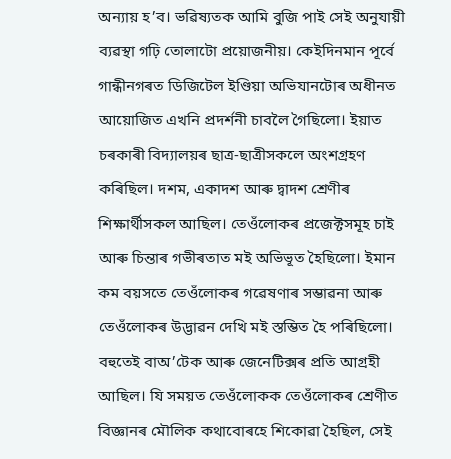অন্যায় হ’ব। ভৱিষ্যতক আমি বুজি পাই সেই অনুযায়ী ব্যৱস্থা গঢ়ি তোলাটো প্ৰয়োজনীয়। কেইদিনমান পূৰ্বে গান্ধীনগৰত ডিজিটেল ইণ্ডিয়া অভিযানটোৰ অধীনত আয়োজিত এখনি প্ৰদৰ্শনী চাবলৈ গৈছিলো। ইয়াত চৰকাৰী বিদ্যালয়ৰ ছাত্ৰ-ছাত্ৰীসকলে অংশগ্ৰহণ কৰিছিল। দশম, একাদশ আৰু দ্বাদশ শ্ৰেণীৰ শিক্ষাৰ্থীসকল আছিল। তেওঁলোকৰ প্ৰজেক্টসমূহ চাই আৰু চিন্তাৰ গভীৰতাত মই অভিভূত হৈছিলো। ইমান কম বয়সতে তেওঁলোকৰ গৱেষণাৰ সম্ভাৱনা আৰু তেওঁলোকৰ উদ্ভাৱন দেখি মই স্তম্ভিত হৈ পৰিছিলো। বহুতেই বাঅ’টেক আৰু জেনেটিক্সৰ প্ৰতি আগ্ৰহী আছিল। যি সময়ত তেওঁলোকক তেওঁলোকৰ শ্ৰেণীত বিজ্ঞানৰ মৌলিক কথাবোৰহে শিকোৱা হৈছিল, সেই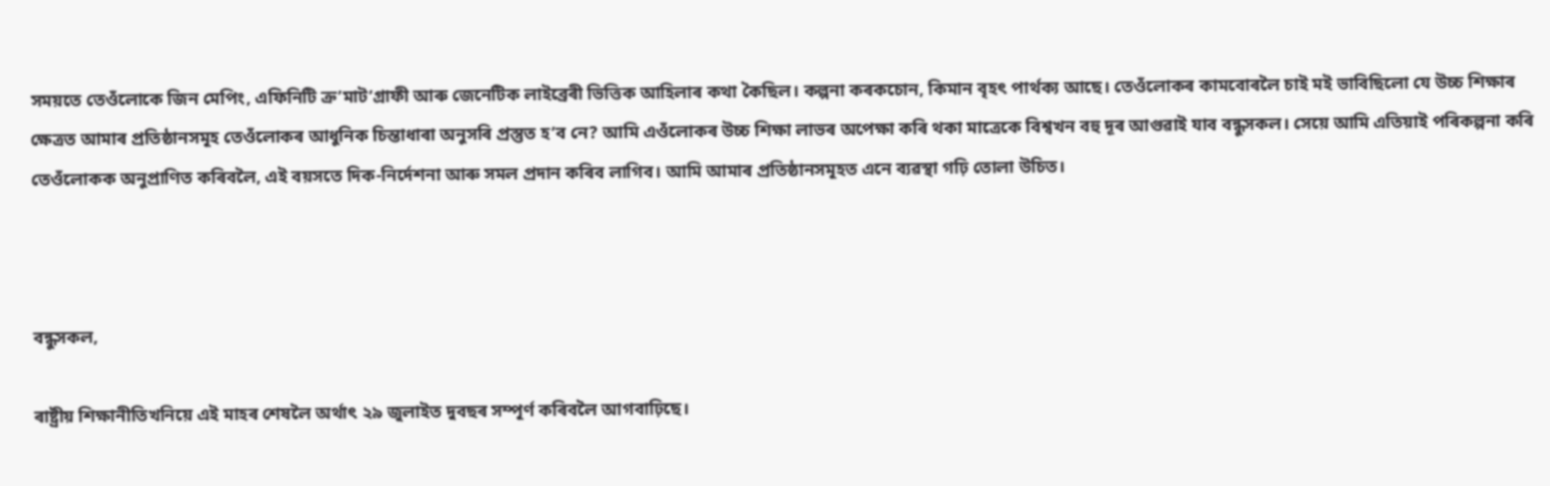সময়তে তেওঁলোকে জিন মেপিং, এফিনিটি ক্ৰ’মাট’গ্ৰাফী আৰু জেনেটিক লাইব্ৰেৰী ভিত্তিক আহিলাৰ কথা কৈছিল। কল্পনা কৰকচোন, কিমান বৃহৎ পাৰ্থক্য আছে। তেওঁলোকৰ কামবোৰলৈ চাই মই ভাবিছিলো যে উচ্চ শিক্ষাৰ ক্ষেত্ৰত আমাৰ প্ৰতিষ্ঠানসমূহ তেওঁলোকৰ আধুনিক চিন্তাধাৰা অনুসৰি প্ৰস্তুত হ’ব নে? আমি এওঁলোকৰ উচ্চ শিক্ষা লাভৰ অপেক্ষা কৰি থকা মাত্ৰেকে বিশ্বখন বহু দূৰ আগুৱাই যাব বন্ধুসকল। সেয়ে আমি এতিয়াই পৰিকল্পনা কৰি তেওঁলোকক অনুপ্ৰাণিত কৰিবলৈ, এই বয়সতে দিক-নিৰ্দেশনা আৰু সমল প্ৰদান কৰিব লাগিব। আমি আমাৰ প্ৰতিষ্ঠানসমূহত এনে ব্যৱস্থা গঢ়ি তোলা উচিত।



বন্ধুসকল,

ৰাষ্ট্ৰীয় শিক্ষানীতিখনিয়ে এই মাহৰ শেষলৈ অৰ্থাৎ ২৯ জুলাইত দুবছৰ সম্পূৰ্ণ কৰিবলৈ আগবাঢ়িছে।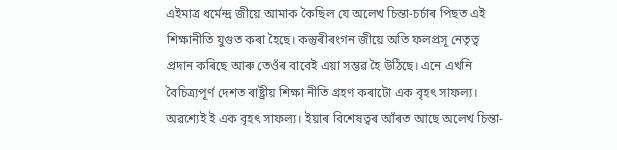এইমাত্ৰ ধৰ্মেন্দ্ৰ জীয়ে আমাক কৈছিল যে অলেখ চিন্তা-চৰ্চাৰ পিছত এই শিক্ষানীতি যুগুত কৰা হৈছে। কস্তুৰীৰংগন জীয়ে অতি ফলপ্ৰসূ নেতৃত্ব প্ৰদান কৰিছে আৰু তেওঁৰ বাবেই এয়া সম্ভৱ হৈ উঠিছে। এনে এখনি বৈচিত্ৰ্যপূৰ্ণ দেশত ৰাষ্ট্ৰীয় শিক্ষা নীতি গ্ৰহণ কৰাটো এক বৃহৎ সাফল্য। অৱশ্যেই ই এক বৃহৎ সাফল্য। ইয়াৰ বিশেষত্বৰ আঁৰত আছে অলেখ চিন্তা-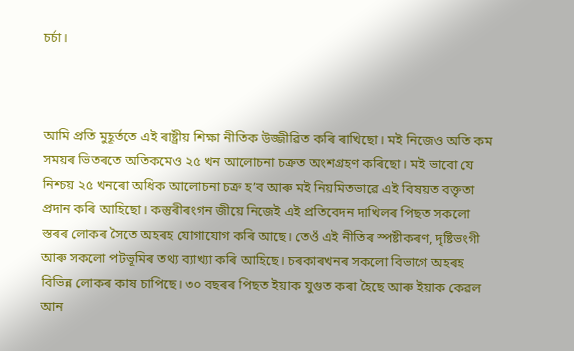চৰ্চা।



আমি প্ৰতি মুহূৰ্ততে এই ৰাষ্ট্ৰীয় শিক্ষা নীতিক উজ্জীৱিত কৰি ৰাখিছো। মই নিজেও অতি কম সময়ৰ ভিতৰতে অতিকমেও ২৫ খন আলোচনা চক্ৰত অংশগ্ৰহণ কৰিছো। মই ভাবো যে নিশ্চয় ২৫ খনৰো অধিক আলোচনা চক্ৰ হ’ব আৰু মই নিয়মিতভাৱে এই বিষয়ত বক্তৃতা প্ৰদান কৰি আহিছো। কস্তুৰীৰংগন জীয়ে নিজেই এই প্ৰতিবেদন দাখিলৰ পিছত সকলো স্তৰৰ লোকৰ সৈতে অহৰহ যোগাযোগ কৰি আছে। তেওঁ এই নীতিৰ স্পষ্টীকৰণ, দৃষ্টিভংগী আৰু সকলো পটভূমিৰ তথ্য ব্যাখ্যা কৰি আহিছে। চৰকাৰখনৰ সকলো বিভাগে অহৰহ বিভিন্ন লোকৰ কাষ চাপিছে। ৩০ বছৰৰ পিছত ইয়াক যুগুত কৰা হৈছে আৰু ইয়াক কেৱল আন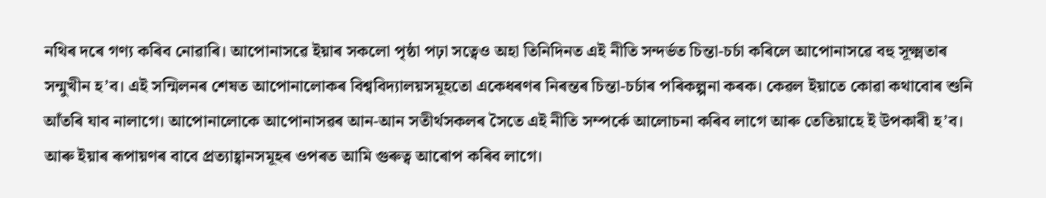নথিৰ দৰে গণ্য কৰিব নোৱাৰি। আপোনাসৱে ইয়াৰ সকলো পৃষ্ঠা পঢ়া সত্বেও অহা তিনিদিনত এই নীতি সন্দৰ্ভত চিন্তা-চৰ্চা কৰিলে আপোনাসৱে বহু সূক্ষ্মতাৰ সন্মুখীন হ’ব। এই সন্মিলনৰ শেষত আপোনালোকৰ বিশ্ববিদ্যালয়সমূহতো একেধৰণৰ নিৰন্তৰ চিন্তা-চৰ্চাৰ পৰিকল্পনা কৰক। কেৱল ইয়াতে কোৱা কথাবোৰ শুনি আঁতৰি যাব নালাগে। আপোনালোকে আপোনাসৱৰ আন-আন সতীৰ্থসকলৰ সৈতে এই নীতি সম্পৰ্কে আলোচনা কৰিব লাগে আৰু তেতিয়াহে ই উপকাৰী হ’ব। আৰু ইয়াৰ ৰূপায়ণৰ বাবে প্ৰত্যাহ্বানসমূহৰ ওপৰত আমি গুৰুত্ব আৰোপ কৰিব লাগে।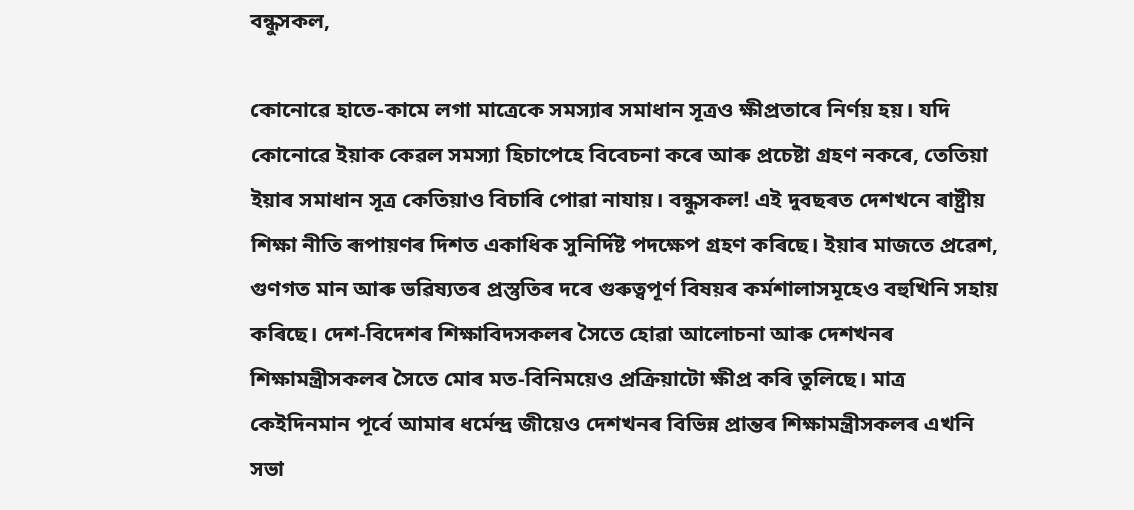বন্ধুসকল,

কোনোৱে হাতে-কামে লগা মাত্ৰেকে সমস্যাৰ সমাধান সূত্ৰও ক্ষীপ্ৰতাৰে নিৰ্ণয় হয়। যদি কোনোৱে ইয়াক কেৱল সমস্যা হিচাপেহে বিবেচনা কৰে আৰু প্ৰচেষ্টা গ্ৰহণ নকৰে, তেতিয়া ইয়াৰ সমাধান সূত্ৰ কেতিয়াও বিচাৰি পোৱা নাযায়। বন্ধুসকল! এই দুবছৰত দেশখনে ৰাষ্ট্ৰীয় শিক্ষা নীতি ৰূপায়ণৰ দিশত একাধিক সুনিৰ্দিষ্ট পদক্ষেপ গ্ৰহণ কৰিছে। ইয়াৰ মাজতে প্ৰৱেশ, গুণগত মান আৰু ভৱিষ্যতৰ প্ৰস্তুতিৰ দৰে গুৰুত্বপূৰ্ণ বিষয়ৰ কৰ্মশালাসমূহেও বহুখিনি সহায় কৰিছে। দেশ-বিদেশৰ শিক্ষাবিদসকলৰ সৈতে হোৱা আলোচনা আৰু দেশখনৰ শিক্ষামন্ত্ৰীসকলৰ সৈতে মোৰ মত-বিনিময়েও প্ৰক্ৰিয়াটো ক্ষীপ্ৰ কৰি তুলিছে। মাত্ৰ কেইদিনমান পূৰ্বে আমাৰ ধৰ্মেন্দ্ৰ জীয়েও দেশখনৰ বিভিন্ন প্ৰান্তৰ শিক্ষামন্ত্ৰীসকলৰ এখনি সভা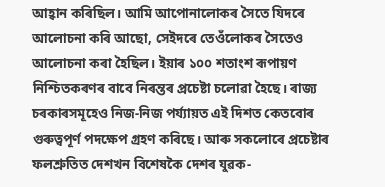আহ্বান কৰিছিল। আমি আপোনালোকৰ সৈতে যিদৰে আলোচনা কৰি আছো, সেইদৰে তেওঁলোকৰ সৈতেও আলোচনা কৰা হৈছিল। ইয়াৰ ১০০ শতাংশ ৰূপায়ণ নিশ্চিতকৰণৰ বাবে নিৰন্তৰ প্ৰচেষ্টা চলোৱা হৈছে। ৰাজ্য চৰকাৰসমূহেও নিজ-নিজ পর্য্যায়ত এই দিশত কেতবোৰ গুৰুত্বপূর্ণ পদক্ষেপ গ্রহণ কৰিছে। আৰু সকলোৰে প্ৰচেষ্টাৰ ফলশ্ৰুতিত দেশখন বিশেষকৈ দেশৰ যুৱক-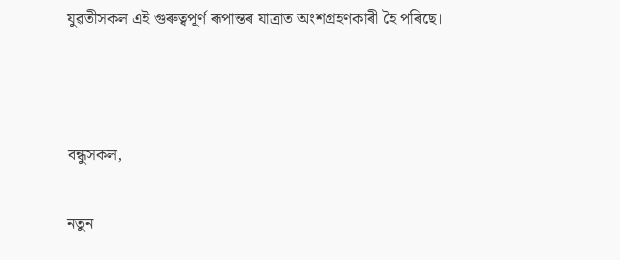যুৱতীসকল এই গুৰুত্বপূৰ্ণ ৰূপান্তৰ যাত্ৰাত অংশগ্ৰহণকাৰী হৈ পৰিছে।



বন্ধুসকল,

নতুন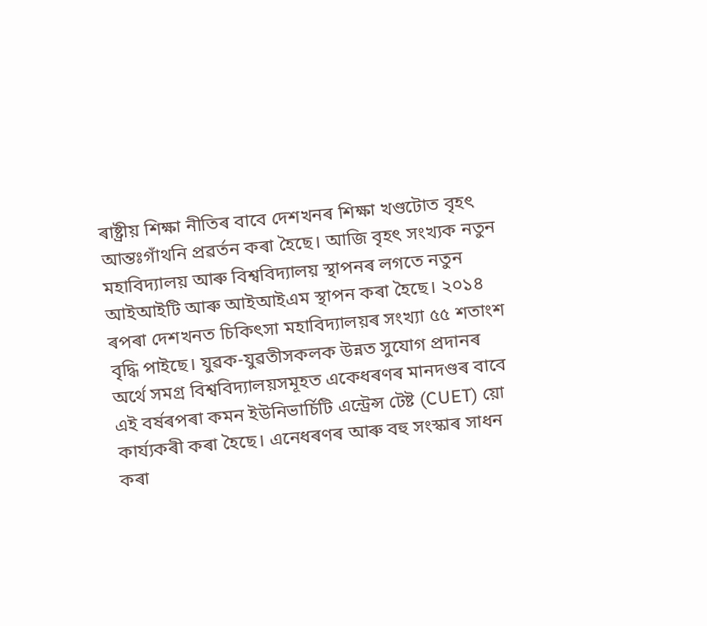ৰাষ্ট্ৰীয় শিক্ষা নীতিৰ বাবে দেশখনৰ শিক্ষা খণ্ডটোত বৃহৎ আন্তঃগাঁথনি প্ৰৱৰ্তন কৰা হৈছে। আজি বৃহৎ সংখ্যক নতুন মহাবিদ্যালয় আৰু বিশ্ববিদ্যালয় স্থাপনৰ লগতে নতুন আইআইটি আৰু আইআইএম স্থাপন কৰা হৈছে। ২০১৪ ৰপৰা দেশখনত চিকিৎসা মহাবিদ্যালয়ৰ সংখ্যা ৫৫ শতাংশ বৃদ্ধি পাইছে। যুৱক-যুৱতীসকলক উন্নত সুযোগ প্ৰদানৰ অৰ্থে সমগ্ৰ বিশ্ববিদ্যালয়সমূহত একেধৰণৰ মানদণ্ডৰ বাবে এই বৰ্ষৰপৰা কমন ইউনিভাৰ্চিটি এন্ট্ৰেন্স টেষ্ট (CUET) য়ো কাৰ্য্যকৰী কৰা হৈছে। এনেধৰণৰ আৰু বহু সংস্কাৰ সাধন কৰা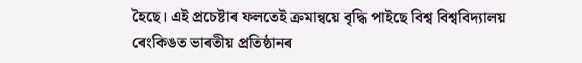হৈছে। এই প্ৰচেষ্টাৰ ফলতেই ক্ৰমান্বয়ে বৃদ্ধি পাইছে বিশ্ব বিশ্ববিদ্যালয় ৰেংকিঙত ভাৰতীয় প্ৰতিষ্ঠানৰ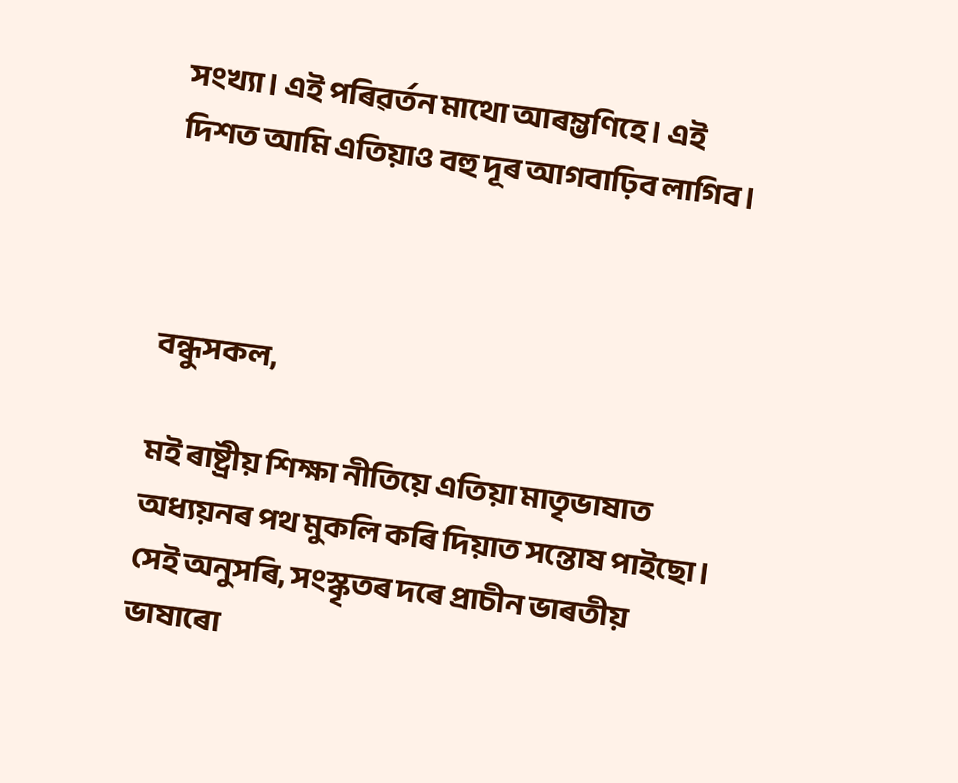সংখ্যা। এই পৰিৱৰ্তন মাথো আৰম্ভণিহে। এই দিশত আমি এতিয়াও বহু দূৰ আগবাঢ়িব লাগিব।



বন্ধুসকল,

মই ৰাষ্ট্ৰীয় শিক্ষা নীতিয়ে এতিয়া মাতৃভাষাত অধ্যয়নৰ পথ মুকলি কৰি দিয়াত সন্তোষ পাইছো। সেই অনুসৰি, সংস্কৃতৰ দৰে প্ৰাচীন ভাৰতীয় ভাষাৰো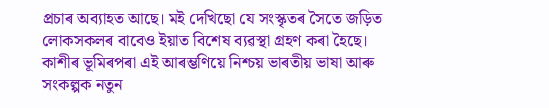প্ৰচাৰ অব্যাহত আছে। মই দেখিছো যে সংস্কৃতৰ সৈতে জড়িত লোকসকলৰ বাবেও ইয়াত বিশেষ ব্যৱস্থা গ্ৰহণ কৰা হৈছে। কাশীৰ ভূমিৰপৰা এই আৰম্ভণিয়ে নিশ্চয় ভাৰতীয় ভাষা আৰু সংকল্পক নতুন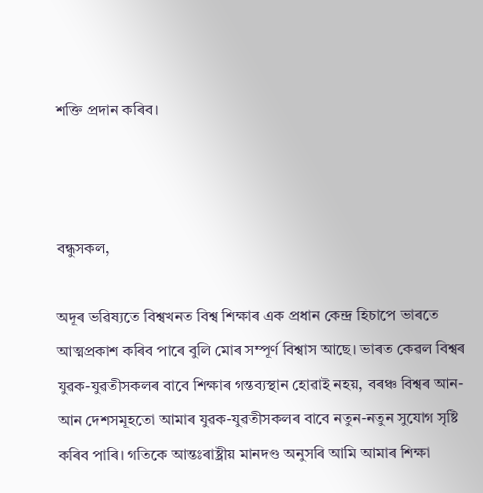শক্তি প্ৰদান কৰিব।



বন্ধুসকল,

অদূৰ ভৱিষ্যতে বিশ্বখনত বিশ্ব শিক্ষাৰ এক প্ৰধান কেন্দ্ৰ হিচাপে ভাৰতে আত্মপ্ৰকাশ কৰিব পাৰে বুলি মোৰ সম্পূৰ্ণ বিশ্বাস আছে। ভাৰত কেৱল বিশ্বৰ যুৱক-যুৱতীসকলৰ বাবে শিক্ষাৰ গন্তব্যস্থান হোৱাই নহয়, বৰঞ্চ বিশ্বৰ আন-আন দেশসমূহতো আমাৰ যুৱক-যুৱতীসকলৰ বাবে নতুন-নতুন সুযোগ সৃষ্টি কৰিব পাৰি। গতিকে আন্তঃৰাষ্ট্ৰীয় মানদণ্ড অনুসৰি আমি আমাৰ শিক্ষা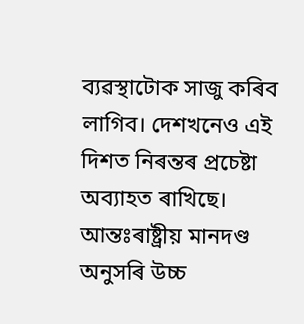ব্যৱস্থাটোক সাজু কৰিব লাগিব। দেশখনেও এই দিশত নিৰন্তৰ প্ৰচেষ্টা অব্যাহত ৰাখিছে। আন্তঃৰাষ্ট্ৰীয় মানদণ্ড অনুসৰি উচ্চ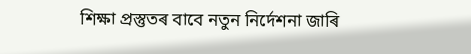শিক্ষা প্ৰস্তুতৰ বাবে নতুন নিৰ্দেশনা জাৰি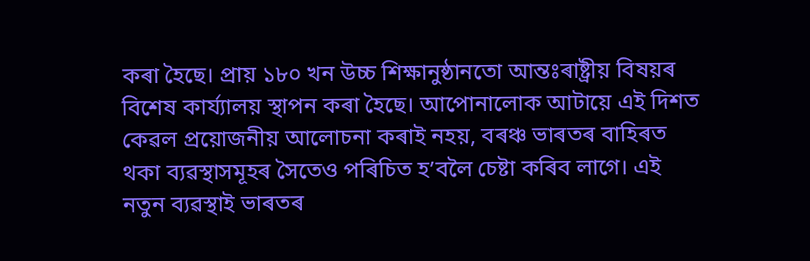কৰা হৈছে। প্ৰায় ১৮০ খন উচ্চ শিক্ষানুষ্ঠানতো আন্তঃৰাষ্ট্ৰীয় বিষয়ৰ বিশেষ কাৰ্য্যালয় স্থাপন কৰা হৈছে। আপোনালোক আটায়ে এই দিশত কেৱল প্ৰয়োজনীয় আলোচনা কৰাই নহয়, বৰঞ্চ ভাৰতৰ বাহিৰত থকা ব্যৱস্থাসমূহৰ সৈতেও পৰিচিত হ’বলৈ চেষ্টা কৰিব লাগে। এই নতুন ব্যৱস্থাই ভাৰতৰ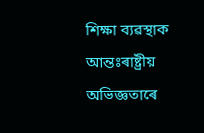শিক্ষা ব্যৱস্থাক আন্তঃৰাষ্ট্ৰীয় অভিজ্ঞতাৰে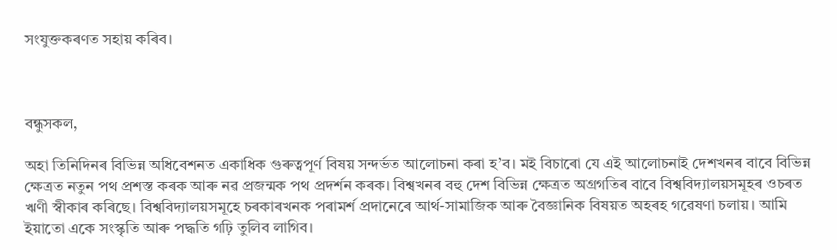সংযুক্তকৰণত সহায় কৰিব।



বন্ধুসকল,

অহা তিনিদিনৰ বিভিন্ন অধিবেশনত একাধিক গুৰুত্বপূৰ্ণ বিষয় সন্দৰ্ভত আলোচনা কৰা হ’ব। মই বিচাৰো যে এই আলোচনাই দেশখনৰ বাবে বিভিন্ন ক্ষেত্ৰত নতুন পথ প্ৰশস্ত কৰক আৰু নৱ প্ৰজন্মক পথ প্ৰদৰ্শন কৰক। বিশ্বখনৰ বহু দেশ বিভিন্ন ক্ষেত্ৰত অগ্ৰগতিৰ বাবে বিশ্ববিদ্যালয়সমূহৰ ওচৰত ঋণী স্বীকাৰ কৰিছে। বিশ্ববিদ্যালয়সমূহে চৰকাৰখনক পৰামৰ্শ প্ৰদানেৰে আৰ্থ-সামাজিক আৰু বৈজ্ঞানিক বিষয়ত অহৰহ গৱেষণা চলায়। আমি ইয়াতো একে সংস্কৃতি আৰু পদ্ধতি গঢ়ি তুলিব লাগিব।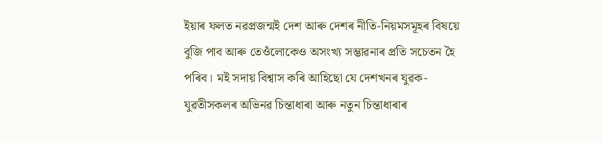ইয়াৰ ফলত নৱপ্ৰজন্মই দেশ আৰু দেশৰ নীতি-নিয়মসমূহৰ বিষয়ে বুজি পাব আৰু তেওঁলোকেও অসংখ্য সম্ভাৱনাৰ প্ৰতি সচেতন হৈ পৰিব। মই সদায় বিশ্বাস কৰি আহিছো যে দেশখনৰ যুৱক-যুৱতীসকলৰ অভিনৱ চিন্তাধাৰা আৰু নতুন চিন্তাধাৰাৰ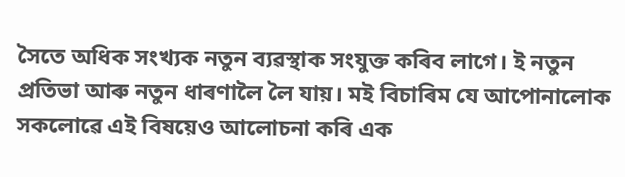সৈতে অধিক সংখ্যক নতুন ব্যৱস্থাক সংযুক্ত কৰিব লাগে। ই নতুন প্ৰতিভা আৰু নতুন ধাৰণালৈ লৈ যায়। মই বিচাৰিম যে আপোনালোক সকলোৱে এই বিষয়েও আলোচনা কৰি এক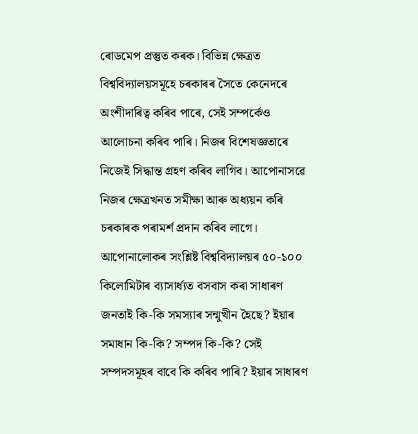ৰোডমেপ প্ৰস্তুত কৰক। বিভিন্ন ক্ষেত্ৰত বিশ্ববিদ্যালয়সমূহে চৰকাৰৰ সৈতে কেনেদৰে অংশীদাৰিত্ব কৰিব পাৰে, সেই সম্পৰ্কেও আলোচনা কৰিব পাৰি। নিজৰ বিশেষজ্ঞতাৰে নিজেই সিদ্ধান্ত গ্ৰহণ কৰিব লাগিব। আপোনাসৱে নিজৰ ক্ষেত্ৰখনত সমীক্ষা আৰু অধ্যয়ন কৰি চৰকাৰক পৰামৰ্শ প্ৰদান কৰিব লাগে। আপোনালোকৰ সংশ্লিষ্ট বিশ্ববিদ্যালয়ৰ ৫০-১০০ কিলোমিটাৰ ব্যাসাৰ্ধ্যত বসবাস কৰা সাধাৰণ জনতাই কি-কি সমস্যাৰ সন্মুখীন হৈছে? ইয়াৰ সমাধান কি-কি? সম্পদ কি-কি? সেই সম্পদসমূহৰ বাবে কি কৰিব পাৰি? ইয়াৰ সাধাৰণ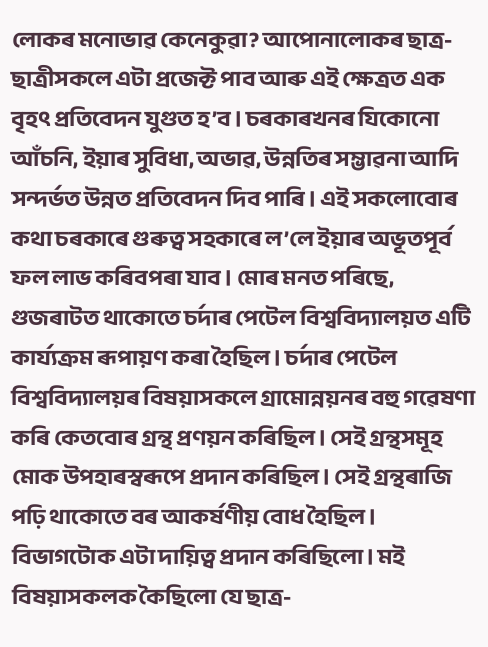লোকৰ মনোভাৱ কেনেকুৱা? আপোনালোকৰ ছাত্ৰ-ছাত্ৰীসকলে এটা প্ৰজেক্ট পাব আৰু এই ক্ষেত্ৰত এক বৃহৎ প্ৰতিবেদন যুগুত হ’ব। চৰকাৰখনৰ যিকোনো আঁচনি, ইয়াৰ সুবিধা, অভাৱ, উন্নতিৰ সম্ভাৱনা আদি সন্দৰ্ভত উন্নত প্ৰতিবেদন দিব পাৰি। এই সকলোবোৰ কথা চৰকাৰে গুৰুত্ব সহকাৰে ল’লে ইয়াৰ অভূতপূৰ্ব ফল লাভ কৰিবপৰা যাব। মোৰ মনত পৰিছে, গুজৰাটত থাকোতে চৰ্দাৰ পেটেল বিশ্ববিদ্যালয়ত এটি কাৰ্য্যক্ৰম ৰূপায়ণ কৰা হৈছিল। চৰ্দাৰ পেটেল বিশ্ববিদ্যালয়ৰ বিষয়াসকলে গ্ৰামোন্নয়নৰ বহু গৱেষণা কৰি কেতবোৰ গ্ৰন্থ প্ৰণয়ন কৰিছিল। সেই গ্ৰন্থসমূহ মোক উপহাৰস্বৰূপে প্ৰদান কৰিছিল। সেই গ্ৰন্থৰাজি পঢ়ি থাকোতে বৰ আকৰ্ষণীয় বোধ হৈছিল। বিভাগটোক এটা দায়িত্ব প্ৰদান কৰিছিলো। মই বিষয়াসকলক কৈছিলো যে ছাত্ৰ-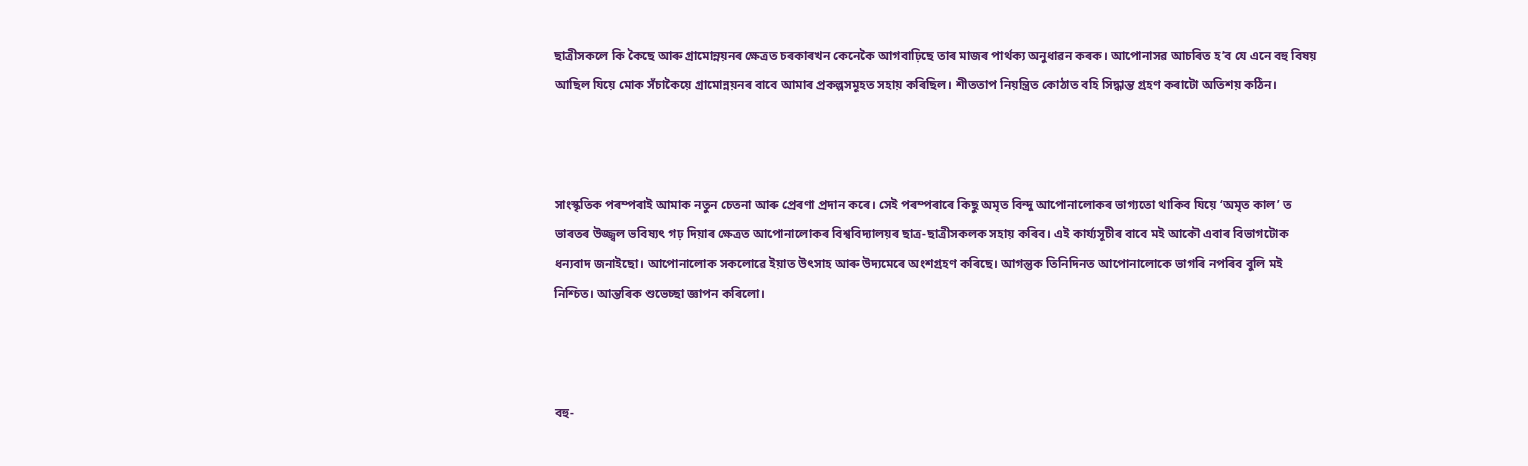ছাত্ৰীসকলে কি কৈছে আৰু গ্ৰামোন্নয়নৰ ক্ষেত্ৰত চৰকাৰখন কেনেকৈ আগবাঢ়িছে তাৰ মাজৰ পাৰ্থক্য অনুধাৱন কৰক। আপোনাসৱ আচৰিত হ’ব যে এনে বহু বিষয় আছিল যিয়ে মোক সঁচাকৈয়ে গ্ৰামোন্নয়নৰ বাবে আমাৰ প্ৰকল্পসমূহত সহায় কৰিছিল। শীততাপ নিয়ন্ত্ৰিত কোঠাত বহি সিদ্ধান্ত গ্ৰহণ কৰাটো অতিশয় কঠিন।



সাংস্কৃতিক পৰম্পৰাই আমাক নতুন চেতনা আৰু প্ৰেৰণা প্ৰদান কৰে। সেই পৰম্পৰাৰে কিছু অমৃত বিন্দু আপোনালোকৰ ভাগ্যতো থাকিব যিয়ে ‘অমৃত কাল’ ত ভাৰতৰ উজ্জ্বল ভবিষ্যৎ গঢ় দিয়াৰ ক্ষেত্ৰত আপোনালোকৰ বিশ্ববিদ্যালয়ৰ ছাত্ৰ-ছাত্ৰীসকলক সহায় কৰিব। এই কাৰ্য্যসূচীৰ বাবে মই আকৌ এবাৰ বিভাগটোক ধন্যবাদ জনাইছো। আপোনালোক সকলোৱে ইয়াত উৎসাহ আৰু উদ্যমেৰে অংশগ্ৰহণ কৰিছে। আগন্তুক তিনিদিনত আপোনালোকে ভাগৰি নপৰিব বুলি মই নিশ্চিত। আন্তৰিক শুভেচ্ছা জ্ঞাপন কৰিলো।



বহু-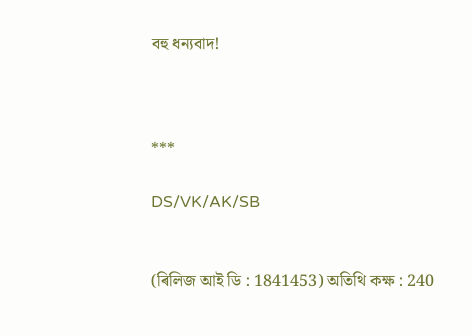বহু ধন্যবাদ!



***

DS/VK/AK/SB


(ৰিলিজ আই ডি : 1841453) অতিথি কক্ষ : 240